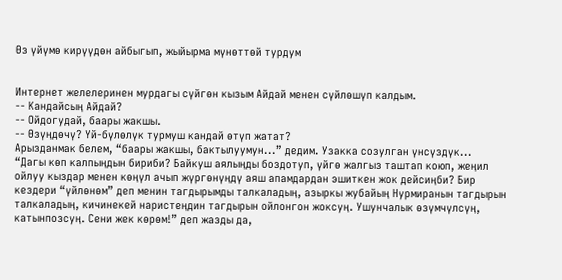Өз үйүмө кирүүдөн айбыгып, жыйырма мүнөттөй турдум


Интернет желелеринен мурдагы сүйгөн кызым Айдай менен сүйлөшүп калдым.
-- Кандайсың Айдай?
-- Ойдогудай, баары жакшы.
-- Өзүңдөчү? Үй-бүлөлүк турмуш кандай өтүп жатат?
Арызданмак белем, “баары жакшы, бактылуумун...” дедим. Узакка созулган үнсүздүк...
“Дагы көп калпыңдын бириби? Байкуш аялыңды боздотуп, үйгө жалгыз таштап коюп, жеңил ойлуу кыздар менен көңүл ачып жүргөнүңдү аяш апамдардан эшиткен жок дейсиңби? Бир кездери “үйлөнөм” деп менин тагдырымды талкаладың, азыркы жубайың Нурмиранын тагдырын талкаладың, кичинекей наристеңдин тагдырын ойлонгон жоксуң. Ушунчалык өзүмчүлсүң, катынпозсуң. Сени жек көрөм!” деп жазды да,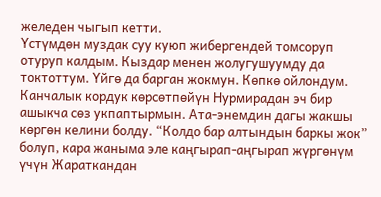желеден чыгып кетти.
Үстүмдөн муздак суу куюп жибергендей томсоруп отуруп калдым. Кыздар менен жолугушуумду да токтоттум. Үйгө да барган жокмун. Көпкө ойлондум. Канчалык кордук көрсөтпөйүн Нурмирадан эч бир ашыкча сөз укпаптырмын. Ата-энемдин дагы жакшы көргөн келини болду. “Колдо бар алтындын баркы жок” болуп, кара жаныма эле каңгырап-аңгырап жүргөнүм үчүн Жараткандан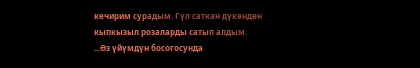кечирим сурадым. Гүл саткан дүкөндөн кыпкызыл розаларды сатып алдым.
...Өз үйүмдүн босогосунда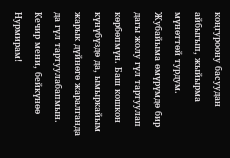коңгуроону басуудан айбыгып, жыйырма мүнөттөй турдум. Жубайыма өмүрүмдө бир дагы жолу гүл тартуулап көрбөпмүн. Баш кошкон күнүбүздө да, ымыркайым жарык дүйнөгө жаралганда да гүл тартуулабапмын. Кечир мени, бейкүнөө Нурмирам!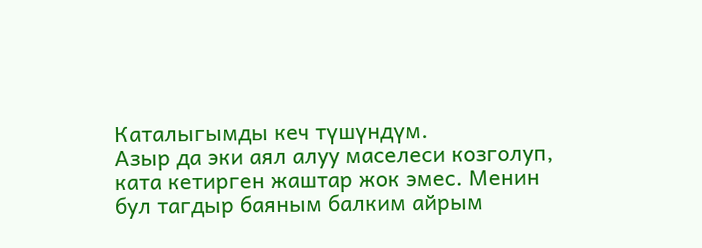Каталыгымды кеч түшүндүм.
Азыр да эки аял алуу маселеси козголуп, ката кетирген жаштар жок эмес. Менин бул тагдыр баяным балким айрым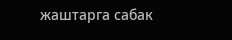жаштарга сабак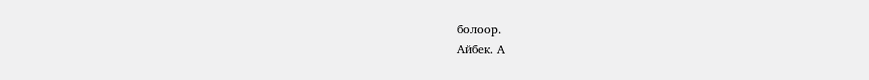болоор.
Айбек. А